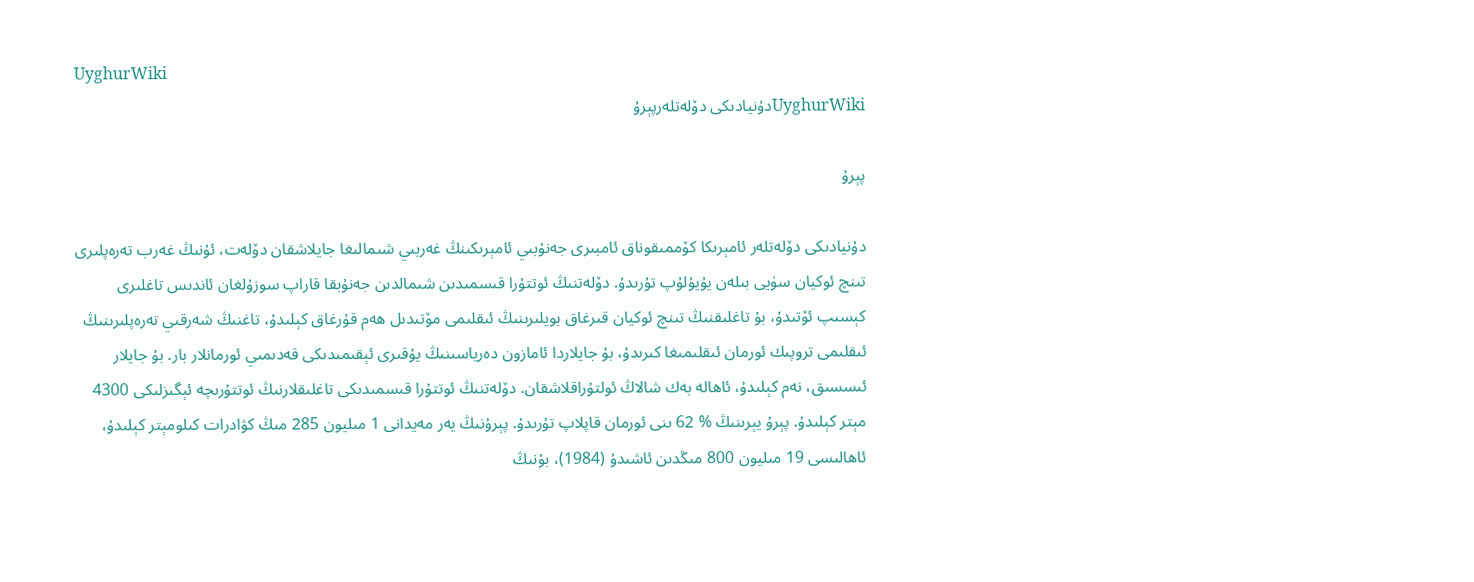UyghurWiki
UyghurWikiدۇنيادىكى دۆلەتلەرپېرۇ

پېرۇ

دۇنيادىكى دۆلەتلەر ئامېرىكا كۆممىقوناق ئامبىرى جەنۇبىي ئامېرىكىنڭ غەربىي شىمالىغا جايلاشقان دۆلەت، ئۇنىڭ غەرب تەرەپلىرى تىنچ ئوكيان سۈيى بىلەن يۇيۇلۇپ تۇرىدۇ. دۆلەتنىڭ ئوتتۇرا قىسمىدىن شىمالدىن جەنۇبقا قاراپ سوزۇلغان ئاندىس تاغلىرى كېسىپ ئۆتىدۇ، بۇ تاغلىقنىڭ تىنچ ئوكيان قىرغاق بويلىرىنىڭ ئىقلىمى مۆتىدىل ھەم قۇرغاق كېلىدۇ، تاغنىڭ شەرقىي تەرەپلىرىنىڭ ئىقلىمى تروپىك ئورمان ئىقلىمىغا كىرىدۇ، بۇ جايلاردا ئامازون دەرياسىنىڭ يۇقىرى ئېقىمىدىكى قەدىمىي ئورمانلار بار. بۇ جايلار ئىسسىق، نەم كېلىدۇ، ئاھالە بەك شالاڭ ئولتۇراقلاشقان. دۆلەتنىڭ ئوتتۇرا قىسمىدىكى تاغلىقلارنىڭ ئوتتۇرىچە ئېگىزلىكى 4300 مېتر كېلىدۇ. پېرۇ يېرىنىڭ % 62 ىنى ئورمان قاپلاپ تۇرىدۇ. پېرۇنىڭ يەر مەيدانى 1 مىليون 285 مىڭ كۋادرات كىلومېتر كېلىدۇ، ئاھالىسى 19 مىليون 800 مىڭدىن ئاشىدۇ (1984)، بۇنىڭ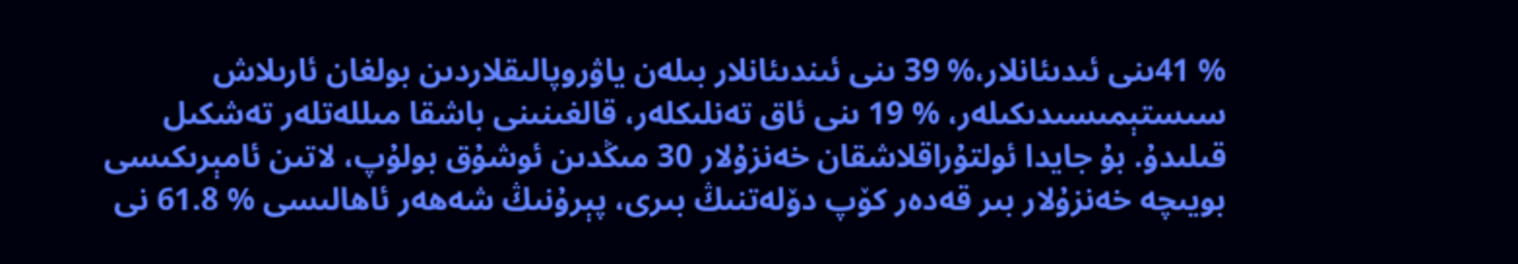% 41ىنى ئىدىئانلار،% 39 ىنى ئىندىئانلار بىلەن ياۋروپالىقلاردىن بولغان ئارىلاش سىستېمىسىدىكىلەر، % 19 ىنى ئاق تەنلىكلەر، قالغىنىنى باشقا مىللەتلەر تەشكىل قىلىدۇ. بۇ جايدا ئولتۇراقلاشقان خەنزۇلار 30 مىڭدىن ئوشۇق بولۇپ، لاتىن ئامېرىكىسى بويىچە خەنزۇلار بىر قەدەر كۆپ دۆلەتنىڭ بىرى، پېرۇنىڭ شەھەر ئاھالىسى % 61.8 نى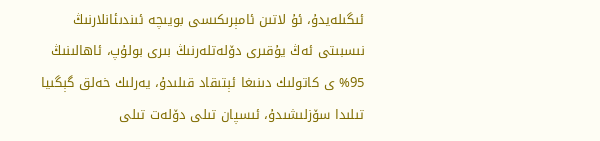ئىگىلەيدۇ، ئۇ لاتىن ئامېرىكىسى بويىچە ئىندىئانلارنىڭ نىسبىتى ئەڭ يۇقىرى دۆلەتلەرنىڭ بىرى بولۇپ، ئاھالىنىڭ 95% ى كاتولىك دىنىغا ئېتىقاد قىلىدۇ، يەرلىك خەلق گېگىيا تىلىدا سۆزلىشىدۇ، ئىسپان تىلى دۆلەت تىلى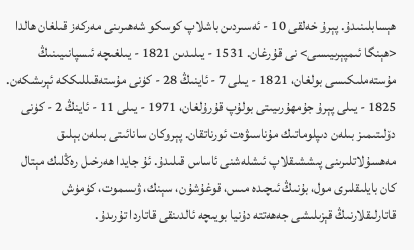ھېسابلىنىدۇ. پېرۇ خەلقى 10 - ئەسىردىن باشلاپ كوسكو شەھىرىنى مەركەز قىلغان ھالدا <ھېنگا ئىمپېرىيىسى> نى قۇرغان. 1531 - يىلىدىن 1821 - يىلغىچە ئىسپانىيىنىڭ مۇستەملىكىسى بولغان، 1821 - يىلى 7 - ئاينىڭ 28 - كۈنى مۇستەقىللىككە ئېرىشكەن. 1825 - يىلى پېرۇ جۇمھۇرىيىتى بولۇپ قۇرۇلغان، 1971 - يىلى 11 - ئاينڭ 2 - كۈنى دۆلىتىمىز بىلەن دىپلوماتىك مۇناسىۋەت ئورناتقان. پېروكان سانائىتى بىلەن بېلىق مەھسۇلاتلىرىنى پىششىقلاپ ئىشلەشنى ئاساس قىلىدۇ. ئۇ جايدا ھەرخىل رەڭلىك مېتال كان بايلىقلىرى مول، بۇنىڭ ئىچىدە مىس، قوغۇشۇن، سېنك، ۋىسموت، كۈمۈش قاتارلىقلارنىڭ قېزىلىشى جەھەتتە دۇنيا بويىچە ئالدىنقى قاتاردا تۇرىدۇ.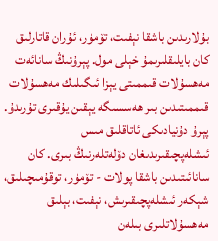بۇلارىدىن باشقا نېفىت، تۆمۈر، ئۇران قاتارلىق كان بايلىقلىرىمۇ خېلى مول. پېرۇنىڭ سانائەت مەھسۇلات قىممىتى يېزا ئىگىلىك مەھسۇلات قىممىتىدىن بىر ھەسسىگە يېقىن يۇقىرى تۇرىدۇ. پېرۇ دۇنيادىكى ئاتاقلىق مىس ئىشلەپچىقىرىدىغان دۆلەتلەرنىڭ بىرى. كان سانائىتىدىن باشقا پولات - تۆمۈر، توقۇمىچىلىق، شېكەر ئىشلەپچىقىرىش، نېفىت، بېلىق مەھسۇلاتلىرى بىلەن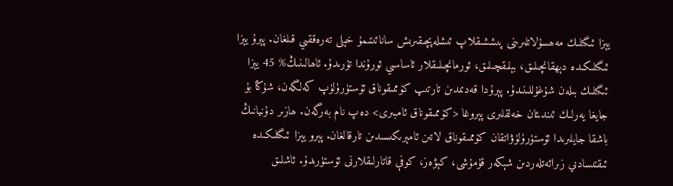يېزا ئىگىلىك مەھسۇلاتلىرىنى پىششىقلاپ ئىشلەپچىقىرىش سانائىتىمۇ خېلى تەرەققىي قىلغان. پېرۇ يېزا ئىگىلىكىدە دېھقانچىلىق، بېلىقچىلىق، ئورمانچىلىقلار ئاساسىي ئورۇندا تۇرىدۇ. ئاھالىنىڭ% 45 يېزا ئىگىلىك بىلەن شۇغۇللىنىدۇ. پېرۇدا قەدىمدىن تارتىپ كۆممىقوناق ئۆستۈرۈلۈپ كەلگەن، شۇڭا بۇ جايغا يەرلىك ئىندىئان خەلقلىرى پېروغا <كۆممىقوناق ئامبىرى> دەپ نام بەرگەن. ھازىر دۇنيانىڭ باشقا جايلىرىدا ئۆستۈرۈلۈۋاتقان كۆممىقوناق لاتىن ئامېرىكىسىدىن تارقالغان. پېرو يېزا ئىگىلىكىدە ئىقتىسادىي زىرائەتلەردىن شېكەر قۇمۇشى، كېۋەز، كوفې قاتارلىقلارنى ئۆستۈرىدۇ. ئاشلىق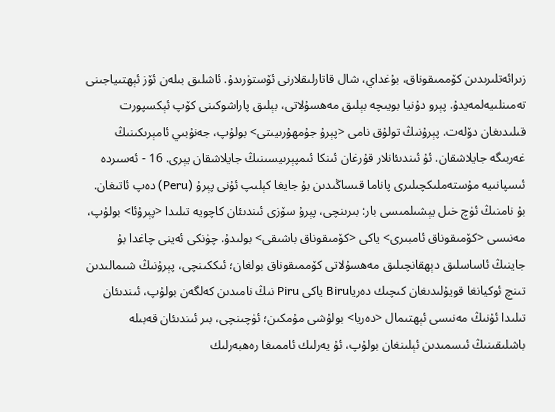زىرائەتلىرىدىن كۆممىقوناق، بۇغداي، شال قاتارلىقلارنى ئۆستۈرىدۇ. ئاشلىق بىلەن ئۆز ئېھتىياجىنى تەمىنلىيەلمەيدۇ. پېرو دۇنيا بويىچە بېلىق مەھسۇلاتى، بېلىق پاراشوكىنى كۆپ ئېكسپورت قىلىدىغان دۆلەت. پېرۇنىڭ تولۇق نامى <پېرۇ جۇمھۇرىيىتى> بولۇپ، جەنۇبىي ئامېرىكىنىڭ غەربىگە جايلاشقان. ئۇ ئىندىئانلار قۇرغان ئىنكا ئىمپېرىيسىنىڭ جايلاشقان يېرى. 16 - ئەسىردە ئىسپانىيە مۇستەملىكچىلىرى پاناما قىساڭىدىن بۇ جايغا كېلىپ ئۇنى پېرۇ (Peru) دەپ ئاتىغان. بۇ نامنىڭ ئۈچ خىل يېشىلمىسى بار: بىرىنچى، پېرۇ سۆزى ئىندىئان كاچويە تىلىدا <پېرۇئا> بولۇپ، مەنىسى <كۆمىقوناق ئامبىرى> ياكى <كۆمىقوناق باشىقى> بولىدۇ. چۈنكى ئەينى چاغدا بۇ جاينىڭ ئاساسلىق دېھقانچىلىق مەھسۇلاتى كۆممىقوناق بولغان؛ ئىككىنچى، پېرۇنىڭ شىمالىدىن تىنچ ئوكيانغا قويۇلىدىغان كىچىك دەرياBiru ياكى Piru نىڭ نامىدىن كەلگەن بولۇپ، ئىندىئان تىلىدا ئۇنىڭ مەنىسى ئېھتىمال <دەريا> بولۇشى مۇمكىن؛ ئۈچىنچى، بىر ئىندىئان قەبىلە باشلىقىنىڭ ئىسمىدىن ئېلىنغان بولۇپ، ئۇ يەرلىك ئاممىغا رەھبەرلىك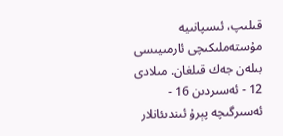قىلىپ، ئىسپانىيە مۇستەملىكىچى ئارمىيىسى بىلەن جەك قىلغان. مىلادى 12 - ئەسىردىن 16 - ئەسىرگىچە پېرۇ ئىندىئانلار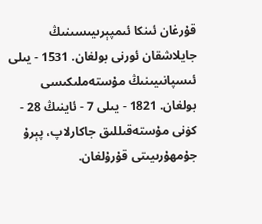قۇرغان ئىنكا ئىمپېرىيىسىنىڭ جايلاشقان ئورنى بولغان. 1531 - يىلى ئىسپانىيىنىڭ مۇستەملىكىسى بولغان. 1821 - يىلى 7 - ئاينىڭ 28 - كۈنى مۇستەقىللىق جاكارلاپ، پېرۇ جۇمھۇرىيىتى قۇرۇلغان.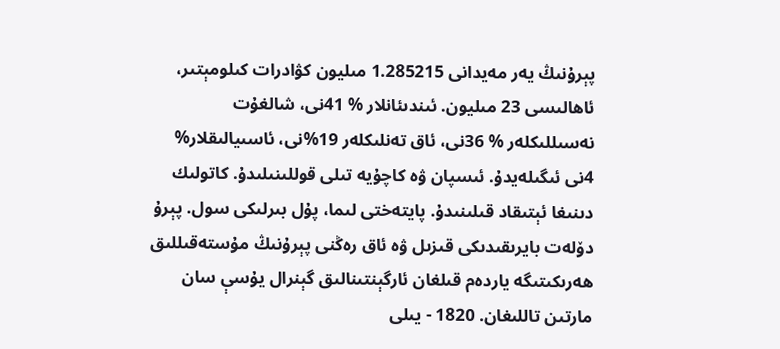پېرۇنىڭ يەر مەيدانى 1.285215 مىليون كۋادرات كىلومېتىر، ئاھالىسى 23 مىليون. ئىندىئانلار % 41نى، شالغۇت نەسىللىكلەر % 36نى، ئاق تەنلىكلەر 19%نى، ئاسىيالىقلار% 4نى ئىگىلەيدۇ. ئىسپان ۋە كاچۇيە تىلى قوللىنىلىدۇ. كاتولىك دىنىغا ئېتىقاد قىلىنىدۇ. پايتەختى لىما، پۇل بىرلىكى سول. پېرۇ دۆلەت بايرىقىدىكى قىزىل ۋە ئاق رەڭنى پېرۇنىڭ مۇستەقىللىق ھەرىكىتىگە ياردەم قىلغان ئارگېنتىنالىق گېنرال يۇسې سان مارتىن تاللىغان. 1820 - يىلى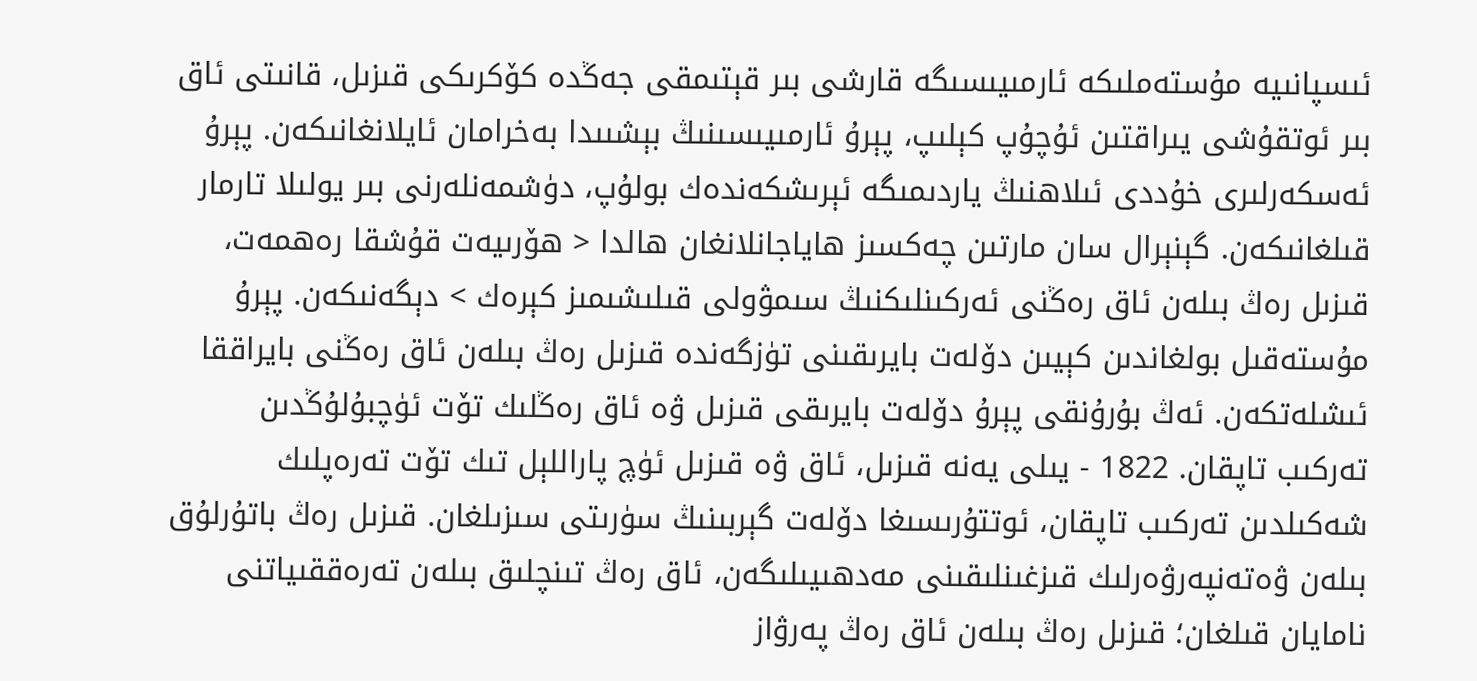ئىسپانىيە مۇستەملىكە ئارمىيىسىگە قارشى بىر قېتىمقى جەڭدە كۆكرىكى قىزىل، قانىتى ئاق بىر ئوتقۇشى يىراقتىن ئۇچۇپ كېلىپ، پېرۇ ئارمىيىسىنىڭ بېشىىدا بەخرامان ئايلانغانىكەن. پېرۇ ئەسكەرلىرى خۇددى ئىلاھنىڭ ياردىمىگە ئېرىشكەندەك بولۇپ، دۈشمەنلەرنى بىر يولىلا تارمار قىلغانىكەن. گېنېرال سان مارتىن چەكسىز ھاياجانلانغان ھالدا < ھۆرىيەت قۇشقا رەھمەت، قىزىل رەڭ بىلەن ئاق رەڭنى ئەركىنلىكنىڭ سىمۋولى قىلىشىمىز كېرەك > دېگەنىكەن. پېرۇ مۇستەقىل بولغاندىن كېيىن دۆلەت بايرىقىنى تۈزگەندە قىزىل رەڭ بىلەن ئاق رەڭنى بايراققا ئىشلەتكەن. ئەڭ بۇرۇنقى پېرۇ دۆلەت بايرىقى قىزىل ۋە ئاق رەڭلىك تۆت ئۈچبۇلۇڭدىن تەركىب تاپقان. 1822 - يىلى يەنە قىزىل، ئاق ۋە قىزىل ئۈچ پاراللېل تىك تۆت تەرەپلىك شەكىلدىن تەركىب تاپقان، ئوتتۇرىسىغا دۆلەت گېربىنىڭ سۈرىتى سىزىلغان. قىزىل رەڭ باتۇرلۇق بىلەن ۋەتەنپەرۋەرلىك قىزغىنلىقىنى مەدھىيىلىگەن، ئاق رەڭ تىنچلىق بىلەن تەرەققىياتنى نامايان قىلغان؛ قىزىل رەڭ بىلەن ئاق رەڭ پەرۋاز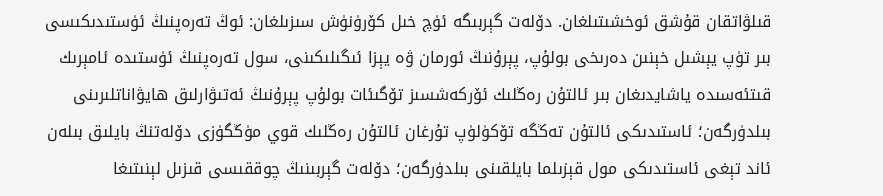قىلۋاتقان قۇشق ئوخشىتىلغان. دۆلەت گېربىگە ئۈچ خىل كۆرۈنۈش سىزىلغان: ئوڭ تەرەپنىڭ ئۈستىدىكىسى بىر تۈپ يېشىل خېنىن دەرىخى بولۇپ، پېرۇنىڭ ئورمان ۋە يېزا ئىگىلىكىنى، سول تەرەپنىڭ ئۈستىدە ئامېرىك قىتئەسىدە ياشايدىغان بىر ئالتۇن رەڭلىك ئۆركەشسىز تۆگىئات بولۇپ پېرۇنىڭ ئەتىۋارلىق ھايۋاناتلىرىنى بىلدۈرگەن؛ ئاستىدىكى ئالتۇن تەڭگە تۆكۈلۈپ تۇرغان ئالتۇن رەڭلىك قوي مۈڭگۈزى دۆلەتنڭ بايلىق بىلەن ئاند تېغى ئاستىدىكى مول قېزىلما بايلقىنى بىلدۈرگەن؛ دۆلەت گېربىنىڭ چوققىسى قىزىل لېنىتىغا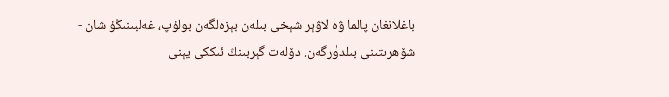باغلانغان پالما ۋە لاۋېر شېخى بىلەن بېزەلگەن بولۇپ، غەلبىنىڭۇ شان - شۆھرىتىنى بىلدۈرگەن. دۆلەت گېربىنڭ ئىككى يېنى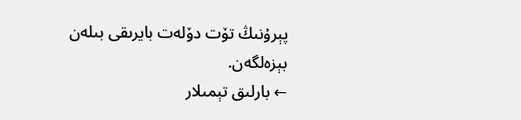پېرۇنىڭ تۆت دۆلەت بايرىقى بىلەن بېزەلگەن.
← بارلىق تېمىلار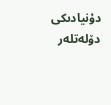دۇنيادىكى دۆلەتلەر